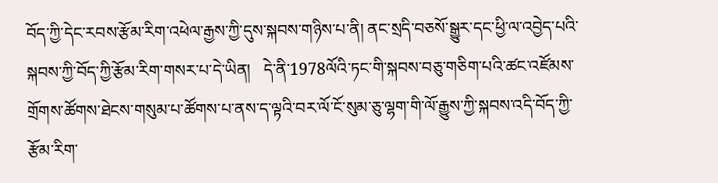བོད་ཀྱི་དེང་རབས་རྩོམ་རིག་འཕེལ་རྒྱས་ཀྱི་དུས་སྐབས་གཉིས་པ་ནི། ནང་སྲདི་བཅསོ་སྒྱུར་དང་ཕྱི་ལ་འབྱེད་པའི་སྐབས་ཀྱི་བོད་ཀྱི་རྩོམ་རིག་གསར་པ་དེ་ཡིན།   དེ་ནི་1978ལོའི་ཏང་གི་སྐབས་བཅུ་གཅིག་པའི་ཚང་འཛོམས་གྲོགས་ཚོགས་ཐེངས་གསུམ་པ་ཚོགས་པ་ནས་ད་ལྟའི་བར་ལོ་ངོ་སུམ་ཅུ་ལྷག་གི་ལོ་རྒྱུས་ཀྱི་སྐབས་འདི་བོད་ཀྱི་རྩོམ་རིག་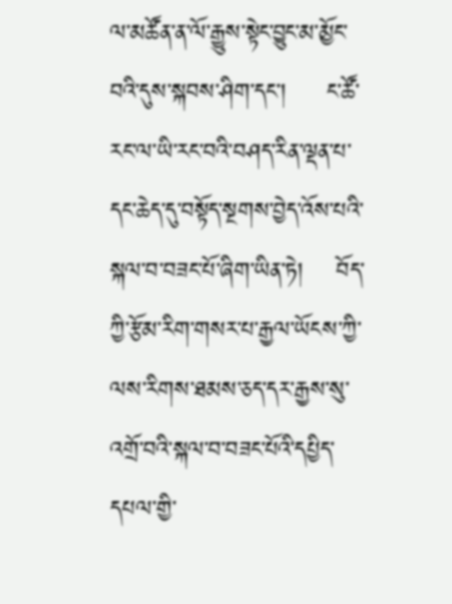ལ་མཚོན་ན་ལོ་རྒྱུས་སྟེང་བྱུང་མ་མྱོང་བའི་དུས་སྐབས་ཤིག་དང་།     ང་ཚོ་རང་ལ་ཡི་རང་བའི་བཤད་རིན་ལྡན་པ་དང་ཆེད་དུ་བསྟོད་སྔགས་བྱེད་འོས་པའི་སྐལ་བ་བཟང་པོ་ཞིག་ཡིན་ཏེ།    བོད་ཀྱི་རྩོམ་རིག་གསར་པ་རྒྱལ་ཡོངས་ཀྱི་ལས་རིགས་ཐམས་ཅད་དར་རྒྱས་སུ་འགྲོ་བའི་སྐལ་བ་བཟང་པོའི་དཔྱིད་དཔལ་གྱི་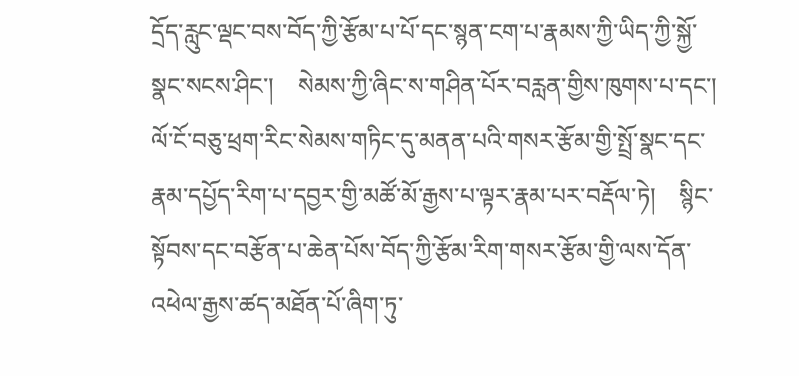དྲོད་རླུང་ལྡང་བས་བོད་ཀྱི་རྩོམ་པ་པོ་དང་སྙན་ངག་པ་རྣམས་ཀྱི་ཡིད་ཀྱི་སྐྱོ་སྣང་སངས་ཤིང་།    སེམས་ཀྱི་ཞིང་ས་གཤིན་པོར་བརླན་གྱིས་ཁུགས་པ་དང་།   ལོ་ངོ་བཅུ་ཕྲག་རིང་སེམས་གཏིང་དུ་མནན་པའི་གསར་རྩོམ་གྱི་སྤྲོ་སྣང་དང་རྣམ་དཔྱོད་རིག་པ་དབྱར་གྱི་མཚོ་མོ་རྒྱས་པ་ལྟར་རྣམ་པར་བརྡོལ་ཏེ།    སྙིང་སྟོབས་དང་བརྩོན་པ་ཆེན་པོས་བོད་ཀྱི་རྩོམ་རིག་གསར་རྩོམ་གྱི་ལས་དོན་འཕེལ་རྒྱས་ཚད་མཐོན་པོ་ཞིག་ཏུ་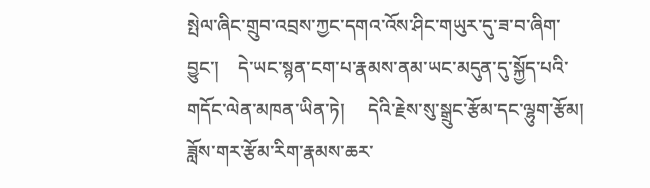སྤེལ་ཞིང་གྲུབ་འབྲས་ཀྱང་དགའ་འོས་ཤིང་གཡུར་དུ་ཟ་བ་ཞིག་བྱུང་།    དེ་ཡང་སྙན་ངག་པ་རྣམས་ནམ་ཡང་མདུན་དུ་སྐྱོད་པའི་གདོང་ལེན་མཁན་ཡིན་ཏེ།     དེའི་རྗེས་སུ་སྒྲུང་རྩོམ་དང་ལྷུག་རྩོམ།   ཟློས་གར་རྩོམ་རིག་རྣམས་ཆར་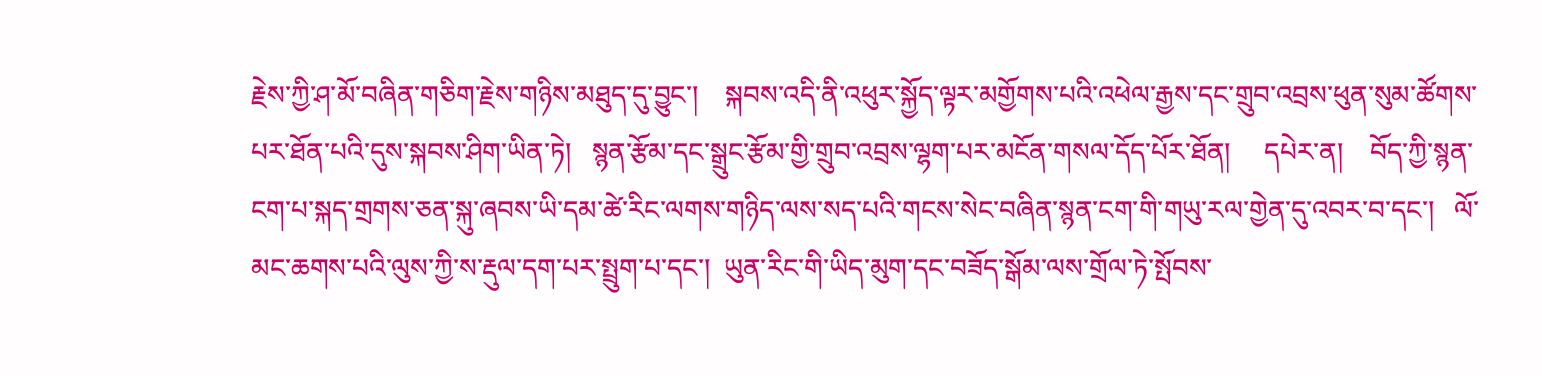རྗེས་ཀྱི་ཤ་མོ་བཞིན་གཅིག་རྗེས་གཉིས་མཐུད་དུ་བྱུང་།    སྐབས་འདི་ནི་འཕུར་སྐྱོད་ལྟར་མགྱོགས་པའི་འཕེལ་རྒྱས་དང་གྲུབ་འབྲས་ཕུན་སུམ་ཚོགས་པར་ཐོན་པའི་དུས་སྐབས་ཤིག་ཡིན་ཏེ།   སྙན་རྩོམ་དང་སྒྲུང་རྩོམ་གྱི་གྲུབ་འབྲས་ལྷག་པར་མངོན་གསལ་དོད་པོར་ཐོན།     དཔེར་ན།    བོད་ཀྱི་སྙན་ངག་པ་སྐད་གྲགས་ཅན་སྐུ་ཞབས་ཡི་དམ་ཚེ་རིང་ལགས་གཉིད་ལས་སད་པའི་གངས་སེང་བཞིན་སྙན་ངག་གི་གཡུ་རལ་གྱེན་དུ་འབར་བ་དང་།   ལོ་མང་ཆགས་པའི་ལུས་ཀྱི་ས་རྡུལ་དག་པར་སྤྲུག་པ་དང་།  ཡུན་རིང་གི་ཡིད་མུག་དང་བཟོད་སྒོམ་ལས་གྲོལ་ཏེ་སྤོབས་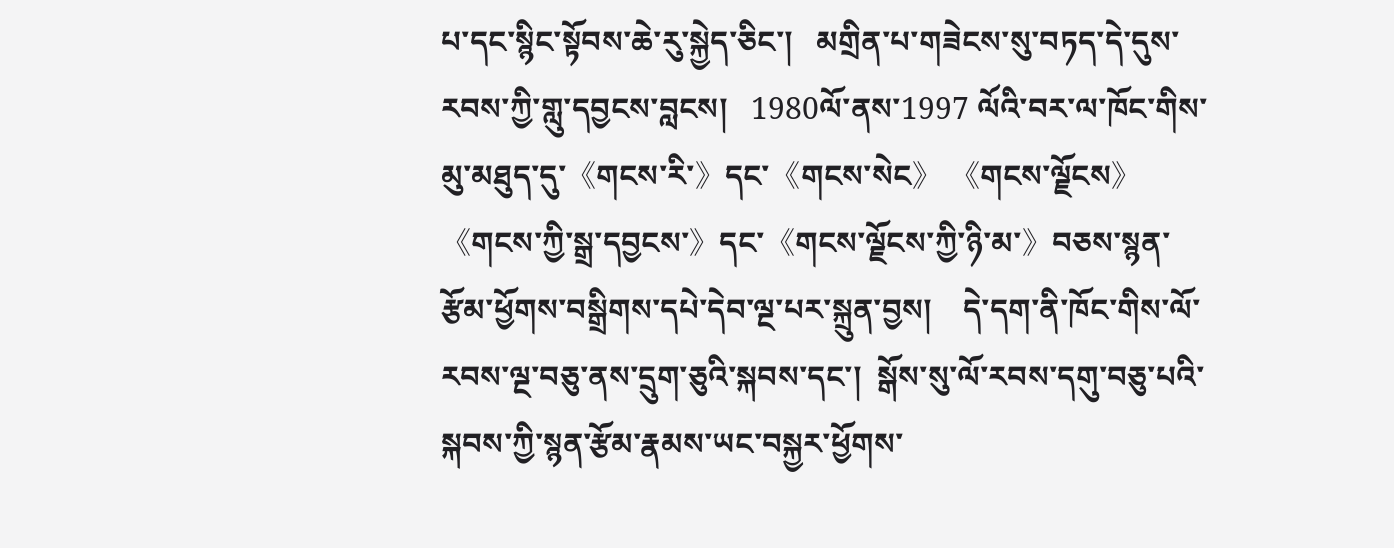པ་དང་སྙིང་སྟོབས་ཆེ་རུ་སྐྱེད་ཅིང་།   མགྲིན་པ་གཟེངས་སུ་བཏད་དེ་དུས་རབས་ཀྱི་གླུ་དབྱངས་བླངས།   1980ལོ་ནས་1997 ལོའི་བར་ལ་ཁོང་གིས་མུ་མཐུད་དུ་《གངས་རི་》དང་《གངས་སེང》 《གངས་ལྗོངས》 《གངས་ཀྱི་སྒྲ་དབྱངས་》དང་《གངས་ལྗོངས་ཀྱི་ཉི་མ་》བཅས་སྙན་རྩོམ་ཕྱོགས་བསྒྲིགས་དཔེ་དེབ་ལྔ་པར་སྐྲུན་བྱས།    དེ་དག་ནི་ཁོང་གིས་ལོ་རབས་ལྔ་བཅུ་ནས་དྲུག་ཅུའི་སྐབས་དང་།  སྒོས་སུ་ལོ་རབས་དགུ་བཅུ་པའི་སྐབས་ཀྱི་སྙན་རྩོམ་རྣམས་ཡང་བསྐྱར་ཕྱོགས་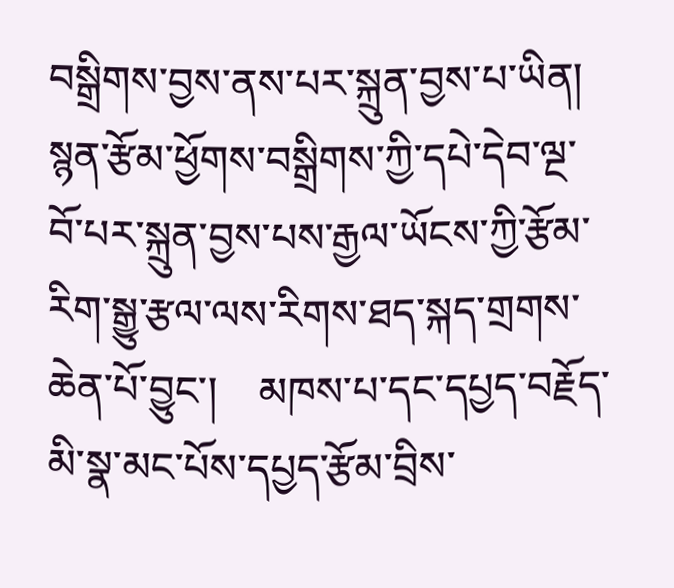བསྒྲིགས་བྱས་ནས་པར་སྐྲུན་བྱས་པ་ཡིན།    སྙན་རྩོམ་ཕྱོགས་བསྒྲིགས་ཀྱི་དཔེ་དེབ་ལྔ་བོ་པར་སྐྲུན་བྱས་པས་རྒྱལ་ཡོངས་ཀྱི་རྩོམ་རིག་སྒྱུ་རྩལ་ལས་རིགས་ཐད་སྐད་གྲགས་ཆེན་པོ་བྱུང་།    མཁས་པ་དང་དཔྱད་བརྗོད་མི་སྣ་མང་པོས་དཔྱད་རྩོམ་བྲིས་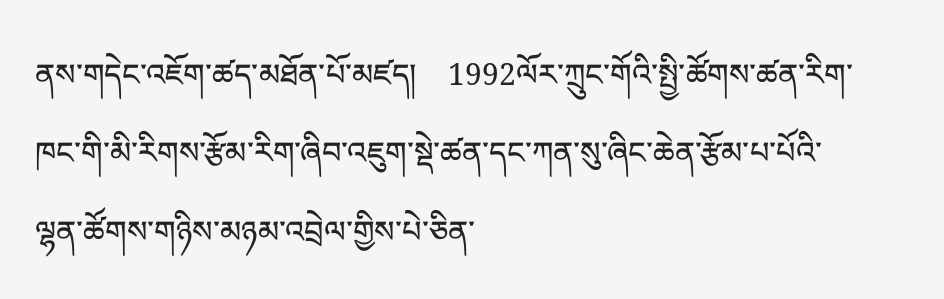ནས་གདེང་འཇོག་ཚད་མཐོན་པོ་མཛད།    1992ལོར་ཀྲུང་གོའི་སྤྱི་ཚོགས་ཚན་རིག་ཁང་གི་མི་རིགས་རྩོམ་རིག་ཞིབ་འཇུག་སྡེ་ཚན་དང་ཀན་སུ་ཞིང་ཆེན་རྩོམ་པ་པོའི་ལྷན་ཚོགས་གཉིས་མཉམ་འབྲེལ་གྱིས་པེ་ཅིན་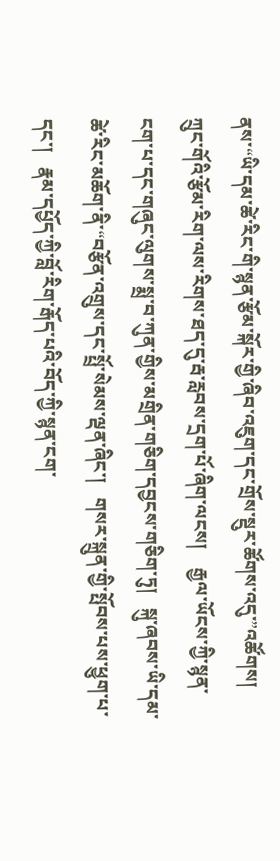ནས་“ཡི་དམ་ཚེ་རིང་གི་སྙན་རྩོམ་སྐོར་གྱི་ཞིབ་འཇུག་དང་གྲོས་སྡུར་ཚོགས་འདུ་”འཚོགས།    ཀྲུང་གོའི་རྩོམ་རིག་ལས་རིགས་ཐད་དུ་རྦ་རླབས་དྲག་པོ་ཞིག་ལངས།    རྒྱལ་ཡོངས་ཀྱི་སྙན་ངག་པ་དང་གཞུང་ལུགས་སྨྲ་བ་ཀུན་གྱིས་མགྲིན་གཅིག་དབྱངས་གཅིག་ཏུ།   སྐུ་ཞབས་ཡི་དམ་ཚེ་རིང་མཆོག་ནི་“བརྩོན་འགྲུས་དང་སྤྲོ་སེམས་ལྡན་ཞིང་།   གསར་སྐྲུན་གྱི་སྤོབས་པས་ཕྱུག་པ་དང་།   རྣམ་དཔྱོད་ཀྱི་བློ་རིག་རྒོད་པའི་བོད་ཀྱི་སྙན་ངག་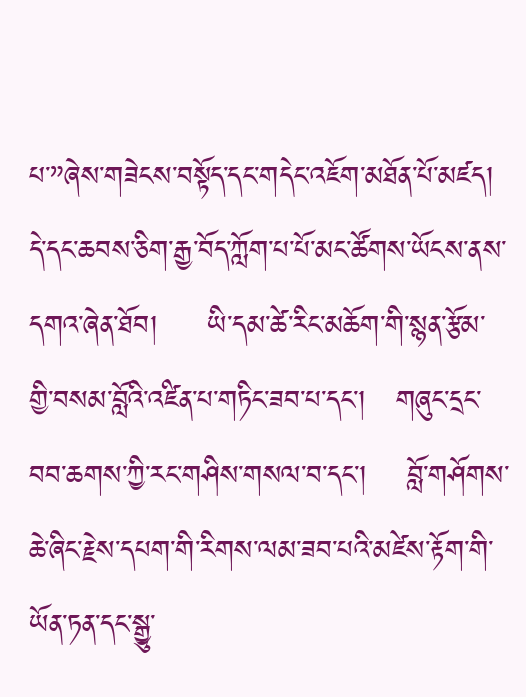པ་”ཞེས་གཟེངས་བསྟོད་དང་གདེང་འཇོག་མཐོན་པོ་མཛད།   དེ་དང་ཆབས་ཅིག་རྒྱ་བོད་ཀློག་པ་པོ་མང་ཚོགས་ཡོངས་ནས་དགའ་ཞེན་ཐོབ།     ཡི་དམ་ཚེ་རིང་མཆོག་གི་སྙན་རྩོམ་གྱི་བསམ་བློའི་འཛིན་པ་གཏིང་ཟབ་པ་དང་།   གཞུང་དྲང་བབ་ཆགས་ཀྱི་རང་གཤིས་གསལ་བ་དང་།    བློ་གཤོགས་ཆེ་ཞིང་རྗེས་དཔག་གི་རིགས་ལམ་ཟབ་པའི་མཛེས་རྟོག་གི་ཡོན་ཏན་དང་སྒྱུ་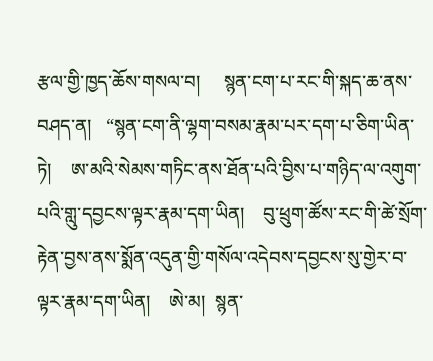རྩལ་གྱི་ཁྱད་ཆོས་གསལ་བ།     སྙན་ངག་པ་རང་གི་སྐད་ཆ་ནས་བཤད་ན།   “སྙན་ངག་ནི་ལྷག་བསམ་རྣམ་པར་དག་པ་ཅིག་ཡིན་ཏེ།    ཨ་མའི་སེམས་གཏིང་ནས་ཐོན་པའི་བྱིས་པ་གཉིད་ལ་འགུག་པའི་གླུ་དབྱངས་ལྟར་རྣམ་དག་ཡིན།    བུ་ཕྲུག་ཚོས་རང་གི་ཚེ་སྲོག་རྟེན་བྱས་ནས་སྨོན་འདུན་གྱི་གསོལ་འདེབས་དབྱངས་སུ་གྱེར་བ་ལྟར་རྣམ་དག་ཡིན།    ཨེ་མ།  སྙན་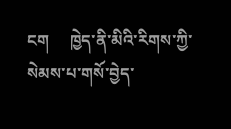ངག     ཁྱེད་ནི་མིའི་རིགས་ཀྱི་སེམས་པ་གསོ་བྱེད་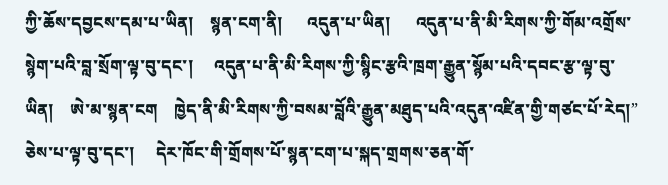ཀྱི་ཆོས་དབྱངས་དམ་པ་ཡིན།    སྙན་ངག་ནི།      འདུན་པ་ཡིན།      འདུན་པ་ནི་མི་རིགས་ཀྱི་གོམ་འགྲོས་སྙེག་པའི་བླ་སྲོག་ལྟ་བུ་དང་།     འདུན་པ་ནི་མི་རིགས་ཀྱི་སྙིང་རྩའི་ཁྲག་རྒྱུན་སྙོམ་པའི་དབང་རྩ་ལྟ་བུ་ཡིན།    ཨེ་མ་སྙན་ངག    ཁྱེད་ནི་མི་རིགས་ཀྱི་བསམ་བློའི་རྒྱུན་མཐུད་པའི་འདུན་འཛིན་གྱི་གཙང་པོ་རེད།”  ཅེས་པ་ལྟ་བུ་དང་།     དེར་ཁོང་གི་གྲོགས་པོ་སྙན་ངག་པ་སྐད་གྲགས་ཅན་གོ་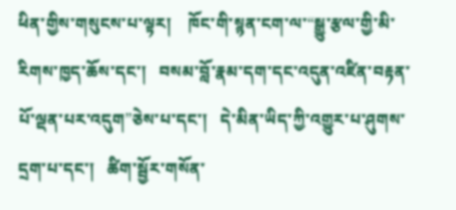ཕིན་གྱིས་གསུངས་པ་ལྟར།    ཁོང་གི་སྙན་ངག་ལ་“སྒྱུ་རྩལ་གྱི་མི་རིགས་ཁྱད་ཆོས་དང་།   བསམ་བློ་རྣམ་དག་དང་འདུན་འཛིན་བརྟན་པོ་ལྡན་པར་འདུག”ཅེས་པ་དང་།   དེ་མིན་ཡིད་ཀྱི་འགྱུར་པ་ཤུགས་དྲག་པ་དང་།   ཚིག་སྦྱོར་གསོན་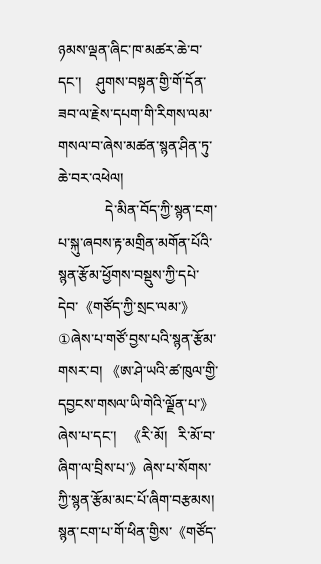ཉམས་ལྡན་ཞིང་ཁ་མཚར་ཆེ་བ་དང་།    ཤུགས་བསྟན་གྱི་གོ་དོན་ཟབ་ལ་རྗེས་དཔག་གི་རིགས་ལམ་གསལ་བ་ཞེས་མཚན་སྙན་ཤིན་ཏུ་ཆེ་བར་འཕེལ།
             དེ་མིན་བོད་ཀྱི་སྙན་ངག་པ་སྐུ་ཞབས་རྟ་མགྲིན་མགོན་པོའི་སྙན་རྩོམ་ཕྱོགས་བསྡུས་ཀྱི་དཔེ་དེབ་《གཙོད་ཀྱི་སྲང་ལམ་》①ཞེས་པ་གཙོ་བྱས་པའི་སྙན་རྩོམ་གསར་བ། 《ཨ་ཤེ་ཡའི་ཚ་ཁུལ་གྱི་དབྱངས་གསལ་ཡི་གེའི་ལྗོན་པ་》ཞེས་པ་དང་།   《རི་མོ།   རི་མོ་བ་ཞིག་ལ་བྲིས་པ་》ཞེས་པ་སོགས་ཀྱི་སྙན་རྩོམ་མང་པོ་ཞིག་བརྩམས།   སྙན་ངག་པ་གོ་ཕིན་གྱིས་《གཙོད་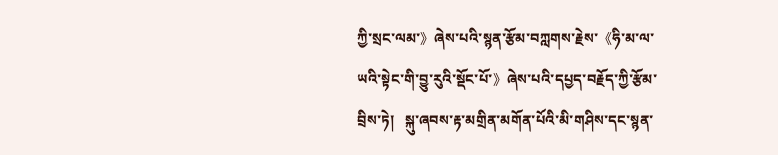ཀྱི་སྲང་ལམ་》ཞེས་པའི་སྙན་རྩོམ་བཀླགས་རྗེས་《ཧི་མ་ལ་ཡའི་སྟེང་གི་བྱུ་རུའི་སྡོང་པོ་》ཞེས་པའི་དཔྱད་བརྗོད་ཀྱི་རྩོམ་བྲིས་ཏེ།   སྐུ་ཞབས་རྟ་མགྲིན་མགོན་པོའི་མི་གཤིས་དང་སྙན་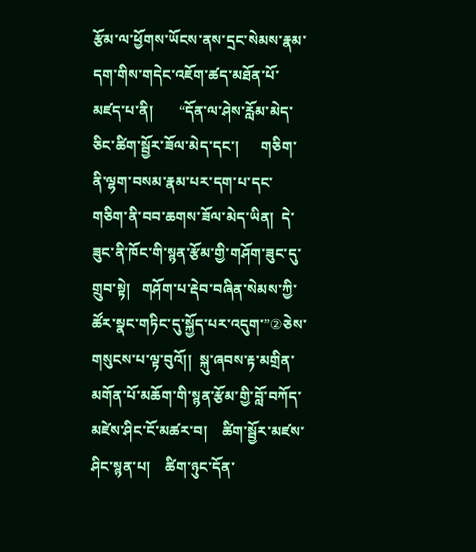རྩོམ་ལ་ཕྱོགས་ཡོངས་ནས་དྲང་སེམས་རྣམ་དག་གིས་གདེང་འཇོག་ཚད་མཐོན་པོ་མཛད་པ་ནི།       “དོན་ལ་ཤེས་རློམ་མེད་ཅིང་ཚིག་སྦྱོར་ཟོལ་མེད་དང་།      གཅིག་ནི་ལྷག་བསམ་རྣམ་པར་དག་པ་དང་གཅིག་ནི་བབ་ཆགས་ཟོལ་མེད་ཡིན།  དེ་ཟུང་ནི་ཁོང་གི་སྙན་རྩོམ་གྱི་གཤོག་ཟུང་དུ་གྲུབ་སྟེ།   གཤོག་པ་རྡེབ་བཞིན་སེམས་ཀྱི་ཚོར་སྣང་གཏིང་དུ་སྐྱོད་པར་འདུག་”②ཅེས་གསུངས་པ་ལྟ་བུའོ།།  སྐུ་ཞབས་རྟ་མགྲིན་མགོན་པོ་མཆོག་གི་སྙན་རྩོམ་གྱི་བློ་བཀོད་མཛེས་ཤིང་ངོ་མཚར་བ།    ཚིག་སྦྱོར་མཛས་ཤིང་སྙན་པ།    ཚིག་ཉུང་དོན་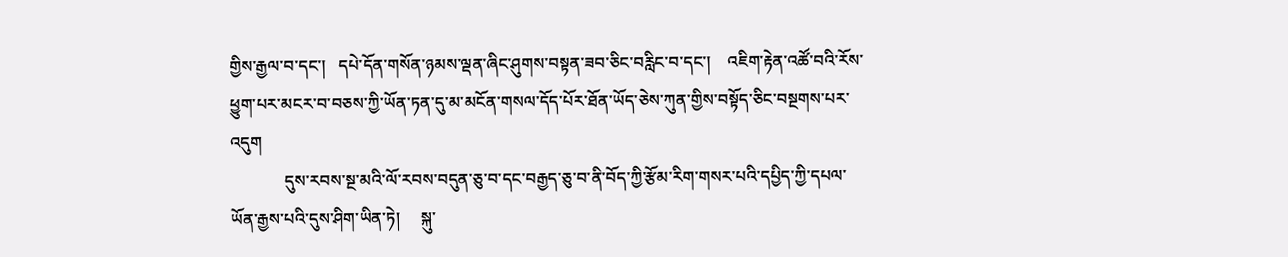གྱིས་རྒྱལ་བ་དང་།   དཔེ་དོན་གསོན་ཉམས་ལྡན་ཞིང་ཤུགས་བསྟན་ཟབ་ཅིང་བརླིང་བ་དང་།    འཇིག་རྟེན་འཚོ་བའི་རོས་ཕྱུག་པར་མངར་བ་བཅས་ཀྱི་ཡོན་ཏན་དུ་མ་མངོན་གསལ་དོད་པོར་ཐོན་ཡོད་ཅེས་ཀུན་གྱིས་བསྟོད་ཅིང་བསྔགས་པར་འདུག
             དུས་རབས་སྔ་མའི་ལོ་རབས་བདུན་ཅུ་བ་དང་བརྒྱད་ཅུ་བ་ནི་བོད་ཀྱི་རྩོམ་རིག་གསར་པའི་དཔྱིད་ཀྱི་དཔལ་ཡོན་རྒྱས་པའི་དུས་ཤིག་ཡིན་ཏེ།     སྐུ་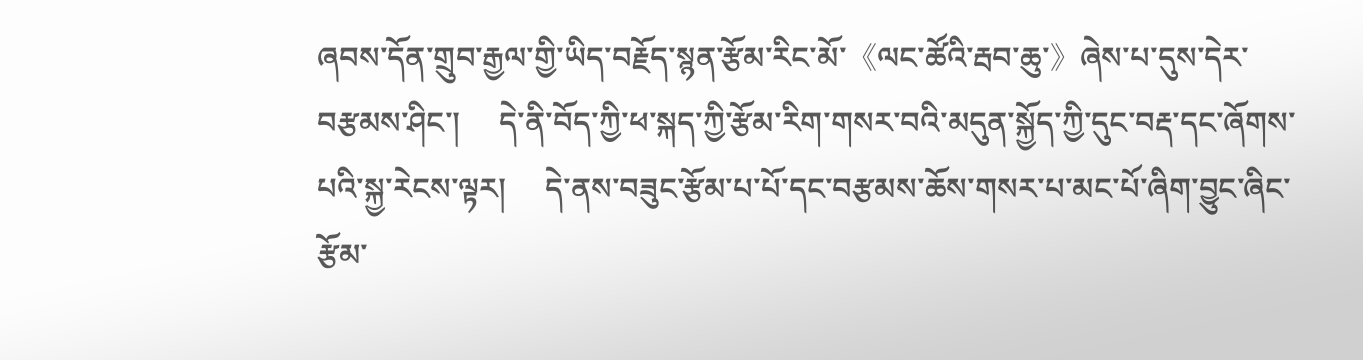ཞབས་དོན་གྲུབ་རྒྱལ་གྱི་ཡིད་བརྗོད་སྙན་རྩོམ་རིང་མོ་《ལང་ཚོའི་རྦབ་ཆུ་》ཞེས་པ་དུས་དེར་བརྩམས་ཤིང་།     དེ་ནི་བོད་ཀྱི་ཕ་སྐད་ཀྱི་རྩོམ་རིག་གསར་བའི་མདུན་སྐྱོད་ཀྱི་དུང་བརྡ་དང་ཞོགས་པའི་སྐྱ་རེངས་ལྟར།     དེ་ནས་བཟུང་རྩོམ་པ་པོ་དང་བརྩམས་ཆོས་གསར་པ་མང་པོ་ཞིག་བྱུང་ཞིང་རྩོམ་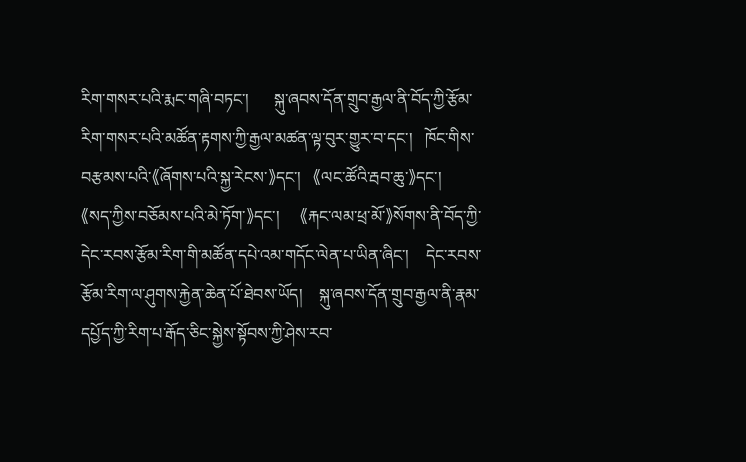རིག་གསར་པའི་རྨང་གཞི་བཏང་།      སྐུ་ཞབས་དོན་གྲུབ་རྒྱལ་ནི་བོད་ཀྱི་རྩོམ་རིག་གསར་པའི་མཚོན་རྟགས་ཀྱི་རྒྱལ་མཚན་ལྟ་བུར་གྱུར་བ་དང་།   ཁོང་གིས་བརྩམས་པའི་《ཞོགས་པའི་སྐྱ་རེངས་》དང་།   《ལང་ཚོའི་རྦབ་ཆུ་》དང་།      《སད་ཀྱིས་བཅོམས་པའི་མེ་ཏོག་》དང་།     《རྐང་ལམ་ཕྲ་མོ་》སོགས་ནི་བོད་ཀྱི་དེང་རབས་རྩོམ་རིག་གི་མཚོན་དཔེ་འམ་གདོང་ལེན་པ་ཡིན་ཞིང་།    དེང་རབས་རྩོམ་རིག་ལ་ཤུགས་རྐྱེན་ཆེན་པོ་ཐེབས་ཡོད།    སྐུ་ཞབས་དོན་གྲུབ་རྒྱལ་ནི་རྣམ་དཔྱོད་ཀྱི་རིག་པ་རྒོད་ཅིང་སྐྱེས་སྟོབས་ཀྱི་ཤེས་རབ་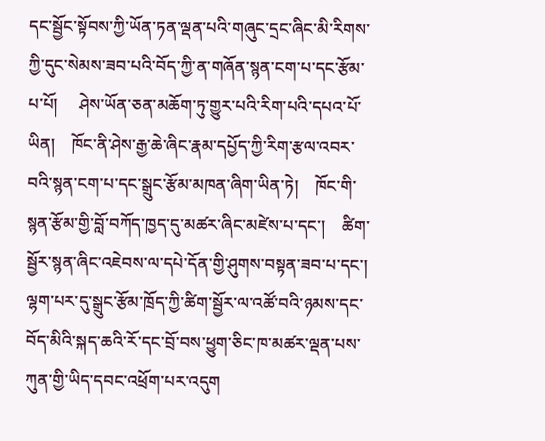དང་སྦྱོང་སྟོབས་ཀྱི་ཡོན་ཏན་ལྡན་པའི་གཞུང་དྲང་ཞིང་མི་རིགས་ཀྱི་དུང་སེམས་ཟབ་པའི་བོད་ཀྱི་ན་གཞོན་སྙན་ངག་པ་དང་རྩོམ་པ་པོ།     ཤེས་ཡོན་ཅན་མཆོག་ཏུ་གྱུར་པའི་རིག་པའི་དཔའ་པོ་ཡིན།    ཁོང་ནི་ཤེས་རྒྱ་ཆེ་ཞིང་རྣམ་དཔྱོད་ཀྱི་རིག་རྩལ་འབར་བའི་སྙན་ངག་པ་དང་སྒྲུང་རྩོམ་མཁན་ཞིག་ཡིན་ཏེ།    ཁོང་གི་སྙན་རྩོམ་གྱི་བློ་བཀོད་ཁྱད་དུ་མཚར་ཞིང་མཛེས་པ་དང་།    ཚིག་སྦྱོར་སྙན་ཞིང་འཇེབས་ལ་དཔེ་དོན་གྱི་ཤུགས་བསྟན་ཟབ་པ་དང་།    ལྷག་པར་དུ་སྒྲུང་རྩོམ་ཁྲོད་ཀྱི་ཚིག་སྦྱོར་ལ་འཚོ་བའི་ཉམས་དང་བོད་མིའི་སྐད་ཆའི་རོ་དང་བྲོ་བས་ཕྱུག་ཅིང་ཁ་མཚར་ལྡན་པས་ཀུན་གྱི་ཡིད་དབང་འཕྲོག་པར་འདུག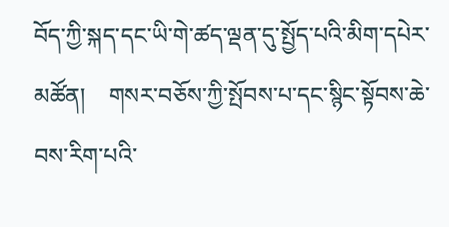བོད་ཀྱི་སྐད་དང་ཡི་གེ་ཚད་ལྡན་དུ་སྤྱོད་པའི་མིག་དཔེར་མཚོན།    གསར་བཅོས་ཀྱི་སྤོབས་པ་དང་སྙིང་སྟོབས་ཆེ་བས་རིག་པའི་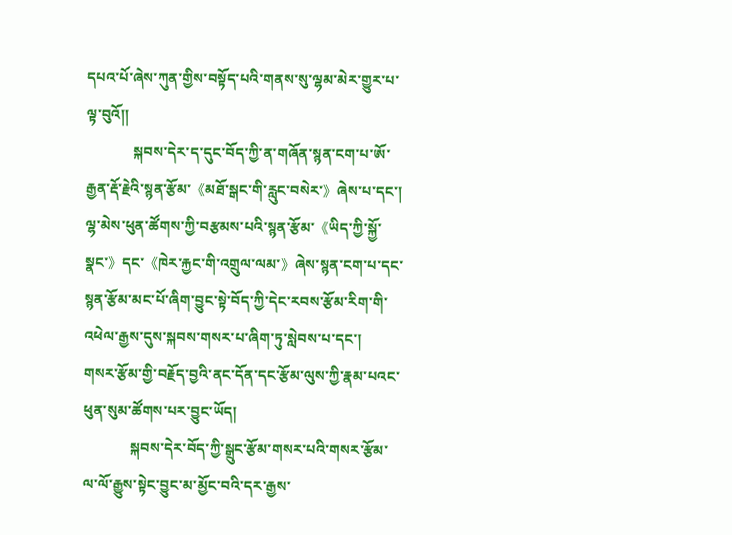དཔའ་པོ་ཞེས་ཀུན་གྱིས་བསྟོད་པའི་གནས་སུ་ལྷམ་མེར་གྱུར་པ་ལྟ་བུའོ།།
             སྐབས་དེར་ད་དུང་བོད་ཀྱི་ན་གཞོན་སྙན་ངག་པ་ཨོ་རྒྱན་རྡོ་རྗེའི་སྙན་རྩོམ་《མཐོ་སྒང་གི་རླུང་བསེར་》ཞེས་པ་དང་།   ལྷ་མེས་ཕུན་ཚོགས་ཀྱི་བརྩམས་པའི་སྙན་རྩོམ་《ཡིད་ཀྱི་སྐྱོ་སྣང་》དང་《ཁེར་རྐྱང་གི་འགྲུལ་ལམ་》ཞེས་སྙན་ངག་པ་དང་སྙན་རྩོམ་མང་པོ་ཞིག་བྱུང་སྟེ་བོད་ཀྱི་དེང་རབས་རྩོམ་རིག་གི་འཕེལ་རྒྱས་དུས་སྐབས་གསར་པ་ཞིག་ཏུ་སླེབས་པ་དང་།   གསར་རྩོམ་གྱི་བརྗོད་བྱའི་ནང་དོན་དང་རྩོམ་ལུས་ཀྱི་རྣམ་པའང་ཕུན་སུམ་ཚོགས་པར་བྱུང་ཡོད།
             སྐབས་དེར་བོད་ཀྱི་སྒྲུང་རྩོམ་གསར་པའི་གསར་རྩོམ་ལ་ལོ་རྒྱུས་སྟེང་བྱུང་མ་མྱོང་བའི་དར་རྒྱས་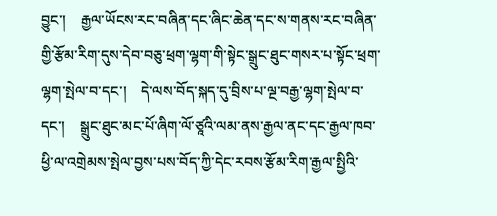བྱུང་།    རྒྱལ་ཡོངས་རང་བཞིན་དང་ཞིང་ཆེན་དང་ས་གནས་རང་བཞིན་གྱི་རྩོམ་རིག་དུས་དེབ་བཅུ་ཕྲག་ལྷག་གི་སྟེང་སྒྲུང་ཐུང་གསར་པ་སྟོང་ཕྲག་ལྷག་སྤེལ་བ་དང་།    དེ་ལས་བོད་སྐད་དུ་བྲིས་པ་ལྔ་བརྒྱ་ལྷག་སྤེལ་བ་དང་།    སྒྲུང་ཐུང་མང་པོ་ཞིག་ལོ་ཙཱའི་ལམ་ནས་རྒྱལ་ནང་དང་རྒྱལ་ཁབ་ཕྱི་ལ་འགྲེམས་སྤེལ་བྱས་པས་བོད་ཀྱི་དེང་རབས་རྩོམ་རིག་རྒྱལ་སྤྱིའི་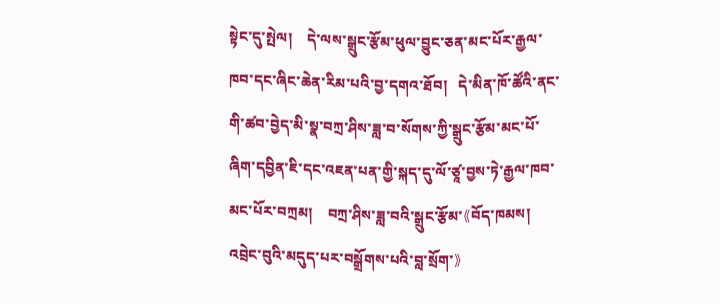སྟེང་དུ་སྤེལ།    དེ་ལས་སྒྲུང་རྩོམ་ཕུལ་བྱུང་ཅན་མང་པོར་རྒྱལ་ཁབ་དང་ཞིང་ཆེན་རིམ་པའི་བྱ་དགའ་ཐོབ།   དེ་མིན་ཁོ་ཚོའི་ནང་གི་ཚབ་བྱེད་མི་སྣ་བཀྲ་ཤིས་ཟླ་བ་སོགས་ཀྱི་སྒྲུང་རྩོམ་མང་པོ་ཞིག་དབྱིན་ཇི་དང་འཇན་པན་གྱི་སྐད་དུ་ལོ་ཙཱ་བྱས་ཏེ་རྒྱལ་ཁབ་མང་པོར་བཀྲམ།    བཀྲ་ཤིས་ཟླ་བའི་སྒྲུང་རྩོམ་《བོད་ཁམས།   འབྲེང་བུའི་མདུད་པར་བསྒྲོགས་པའི་བླ་སྲོག་》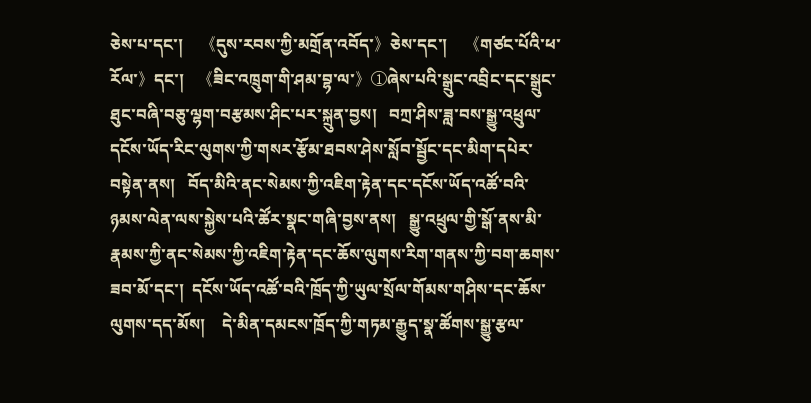ཅེས་པ་དང་།    《དུས་རབས་ཀྱི་མགྲོན་འབོད་》ཅེས་དང་།    《གཙང་པོའི་ཕ་རོལ་》དང་།   《ཟིང་འཁྲུག་གི་ཤམ་བྷ་ལ་》①ཞེས་པའི་སྒྲུང་འབྲིང་དང་སྒྲུང་ཐུང་བཞི་བཅུ་ལྷག་བརྩམས་ཤིང་པར་སྐྲུན་བྱས།   བཀྲ་ཤིས་ཟླ་བས་སྒྱུ་འཕྲུལ་དངོས་ཡོད་རིང་ལུགས་ཀྱི་གསར་རྩོམ་ཐབས་ཤེས་སློབ་སྦྱོང་དང་མིག་དཔེར་བསྟེན་ནས།   བོད་མིའི་ནང་སེམས་ཀྱི་འཇིག་རྟེན་དང་དངོས་ཡོད་འཚོ་བའི་ཉམས་ལེན་ལས་སྐྱེས་པའི་ཚོར་སྣང་གཞི་བྱས་ནས།   སྒྱུ་འཕྲུལ་གྱི་སྒོ་ནས་མི་རྣམས་ཀྱི་ནང་སེམས་ཀྱི་འཇིག་རྟེན་དང་ཆོས་ལུགས་རིག་གནས་ཀྱི་བག་ཆགས་ཟབ་མོ་དང་།  དངོས་ཡོད་འཚོ་བའི་ཁྲོད་ཀྱི་ཡུལ་སྲོལ་གོམས་གཤིས་དང་ཆོས་ལུགས་དད་མོས།    དེ་མིན་དམངས་ཁྲོད་ཀྱི་གཏམ་རྒྱུད་སྣ་ཚོགས་སྒྱུ་རྩལ་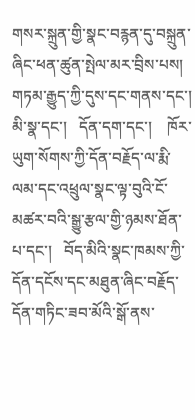གསར་སྐྲུན་གྱི་སྣང་བརྙན་དུ་བསྐྲུན་ཞིང་ཕན་ཚུན་སྤེལ་མར་བྲིས་པས།   གཏམ་རྒྱུད་ཀྱི་དུས་དང་གནས་དང་།    མི་སྣ་དང་།   དོན་དག་དང་།    ཁོར་ཡུག་སོགས་ཀྱི་དོན་བརྗོད་ལ་རྨི་ལམ་དང་འཕྲུལ་སྣང་ལྟ་བུའི་ངོ་མཚར་བའི་སྒྱུ་རྩལ་གྱི་ཉམས་ཐོན་པ་དང་།   བོད་མིའི་སྣང་ཁམས་ཀྱི་དོན་དངོས་དང་མཐུན་ཞིང་བརྗོད་དོན་གཏིང་ཟབ་མོའི་སྒོ་ནས་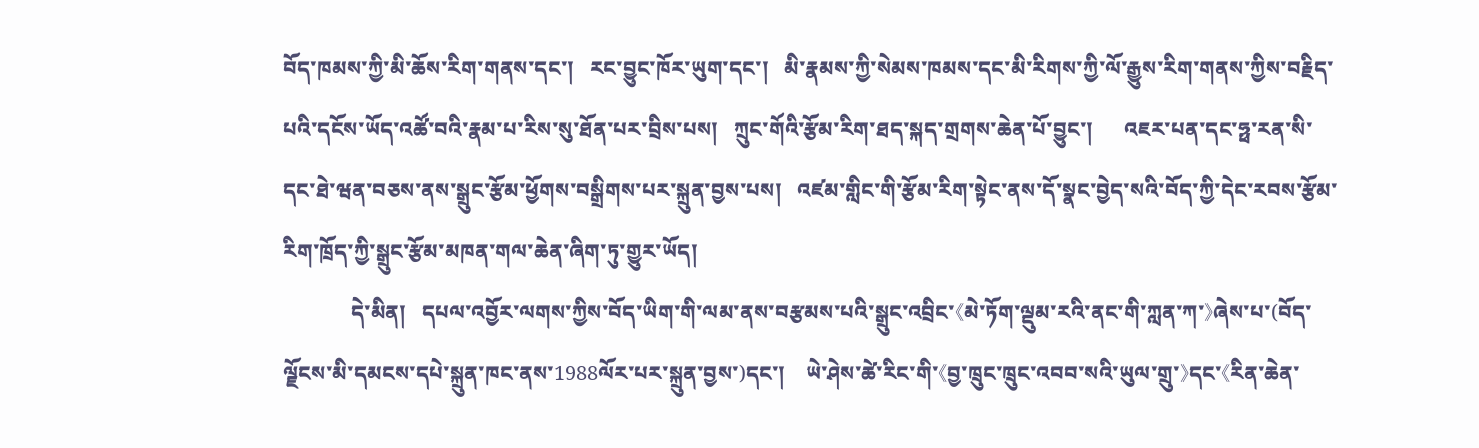བོད་ཁམས་ཀྱི་མི་ཆོས་རིག་གནས་དང་།   རང་བྱུང་ཁོར་ཡུག་དང་།   མི་རྣམས་ཀྱི་སེམས་ཁམས་དང་མི་རིགས་ཀྱི་ལོ་རྒྱུས་རིག་གནས་ཀྱིས་བརྗིད་པའི་དངོས་ཡོད་འཚོ་བའི་རྣམ་པ་རིས་སུ་ཐོན་པར་བྲིས་པས།   ཀྲུང་གོའི་རྩོམ་རིག་ཐད་སྐད་གྲགས་ཆེན་པོ་བྱུང་།      འཇར་པན་དང་ཧྥ་རན་སི་དང་ཐེ་ཝན་བཅས་ནས་སྒྲུང་རྩོམ་ཕྱོགས་བསྒྲིགས་པར་སྐྲུན་བྱས་པས།   འཛམ་གླིང་གི་རྩོམ་རིག་སྟེང་ནས་དོ་སྣང་བྱེད་སའི་བོད་ཀྱི་དེང་རབས་རྩོམ་རིག་ཁྲོད་ཀྱི་སྒྲུང་རྩོམ་མཁན་གལ་ཆེན་ཞིག་ཏུ་གྱུར་ཡོད།
             དེ་མིན།   དཔལ་འབྱོར་ལགས་ཀྱིས་བོད་ཡིག་གི་ལམ་ནས་བརྩམས་པའི་སྒྲུང་འབྲིང་《མེ་ཏོག་ལྡུམ་རའི་ནང་གི་ཀླན་ཀ་》ཞེས་པ་(བོད་ལྗོངས་མི་དམངས་དཔེ་སྐྲུན་ཁང་ནས་1988ལོར་པར་སྐྲུན་བྱས་)དང་།    ཡེ་ཤེས་ཚེ་རིང་གི་《བྱ་ཁྲུང་ཁྲུང་འབབ་སའི་ཡུལ་གྲུ་》དང་《རིན་ཆེན་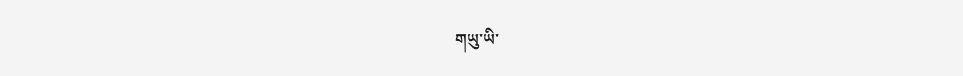གཡུ་ཡི་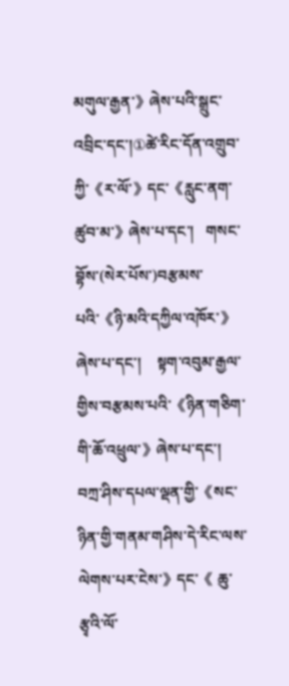མགུལ་རྒྱན་》ཞེས་པའི་སྒྲུང་འབྲིང་དང་།①ཚེ་རིང་དོན་འགྲུབ་ཀྱི་《ར་ལོ་》དང་《རླུང་ནག་ཚུབ་མ་》ཞེས་པ་དང་།   གསང་བྷོས་(སེར་པོས་)བརྩམས་པའི་《ཉི་མའི་དཀྱིལ་འཁོར་》ཞེས་པ་དང་།    སྟག་འབུམ་རྒྱལ་གྱིས་བརྩམས་པའི་《ཉིན་གཅིག་གི་ཆོ་འཕྲུལ་》ཞེས་པ་དང་།   བཀྲ་ཤིས་དཔལ་ལྡན་གྱི་《སང་ཉིན་གྱི་གནམ་གཤིས་དེ་རིང་ལས་ལེགས་པར་ངེས་》དང་《 ཆུ་རྩྭའི་ལོ་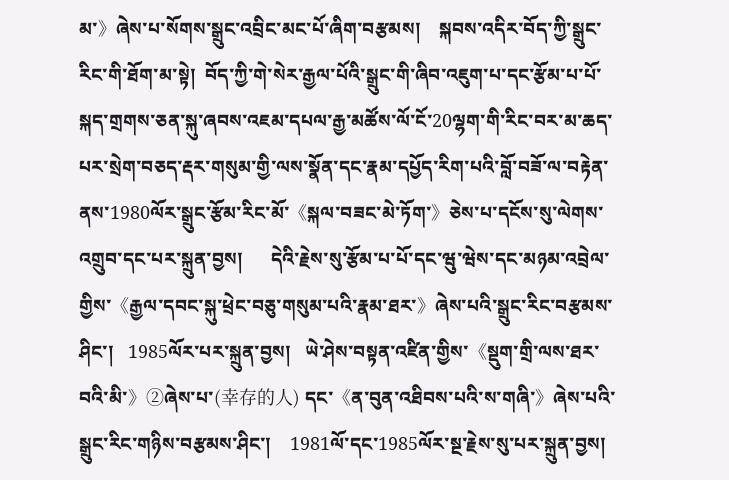མ་》ཞེས་པ་སོགས་སྒྲུང་འབྲིང་མང་པོ་ཞིག་བརྩམས།    སྐབས་འདིར་བོད་ཀྱི་སྒྲུང་རིང་གི་ཐོག་མ་སྟེ།  བོད་ཀྱི་གེ་སེར་རྒྱལ་པོའི་སྒྲུང་གི་ཞིབ་འཇུག་པ་དང་རྩོམ་པ་པོ་སྐད་གྲགས་ཅན་སྐུ་ཞབས་འཇམ་དཔལ་རྒྱ་མཚོས་ལོ་ངོ་20ལྷག་གི་རིང་བར་མ་ཆད་པར་སྲེག་བཅད་རྡར་གསུམ་གྱི་ལས་སྣོན་དང་རྣམ་དཔྱོད་རིག་པའི་བློ་བཟོ་ལ་བརྟེན་ནས་1980ལོར་སྒྲུང་རྩོམ་རིང་མོ་《སྐལ་བཟང་མེ་ཏོག་》ཅེས་པ་དངོས་སུ་ལེགས་འགྲུབ་དང་པར་སྐྲུན་བྱས།      དེའི་རྗེས་སུ་རྩོམ་པ་པོ་དང་ཝུ་ཝེས་དང་མཉམ་འབྲེལ་གྱིས་《རྒྱལ་དབང་སྐུ་ཕྲེང་བཅུ་གསུམ་པའི་རྣམ་ཐར་》ཞེས་པའི་སྒྲུང་རིང་བརྩམས་ཤིང་།   1985ལོར་པར་སྐྲུན་བྱས།   ཡེ་ཤེས་བསྟན་འཛིན་གྱིས་《སྡུག་གྲི་ལས་ཐར་བའི་མི་》②ཞེས་པ་(幸存的人) དང་《ན་བུན་འཐིབས་པའི་ས་གཞི་》ཞེས་པའི་སྒྲུང་རིང་གཉིས་བརྩམས་ཤིང་།    1981ལོ་དང་1985ལོར་སྔ་རྗེས་སུ་པར་སྐྲུན་བྱས།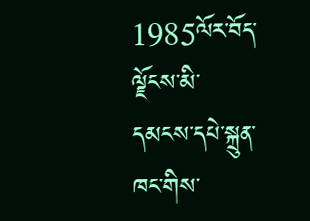1985ལོར་བོད་ལྗོངས་མི་དམངས་དཔེ་སྐྲུན་ཁང་གིས་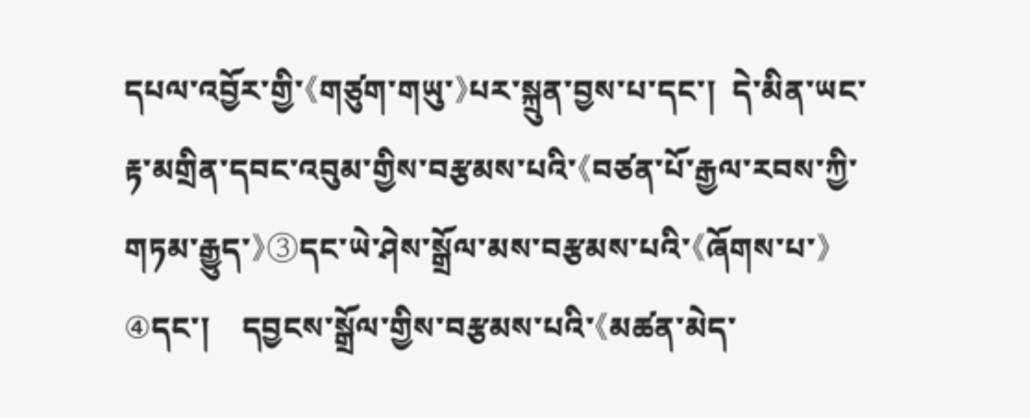དཔལ་འབྱོར་གྱི་《གཙུག་གཡུ་》པར་སྐྲུན་བྱས་པ་དང་།  དེ་མིན་ཡང་རྟ་མགྲིན་དབང་འབུམ་གྱིས་བརྩམས་པའི་《བཙན་པོ་རྒྱལ་རབས་ཀྱི་གཏམ་རྒྱུད་》③དང་ཡེ་ཤེས་སྒྲོལ་མས་བརྩམས་པའི་《ཞོགས་པ་》④དང་།    དབྱངས་སྒྲོལ་གྱིས་བརྩམས་པའི་《མཚན་མེད་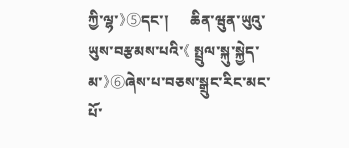ཀྱི་ལྷ་》⑤དང་།      ཆིན་ཝུན་ཡུའུ་ཡུས་བརྩམས་པའི་《 སྤྲུལ་སྐུ་སྐྱེད་མ་》⑥ཞེས་པ་བཅས་སྒྲུང་རིང་མང་པོ་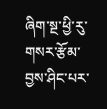ཞིག་སྔ་ཕྱི་རུ་གསར་རྩོམ་བྱས་ཤིང་པར་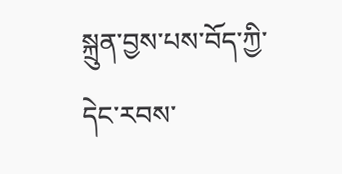སྐྲུན་བྱས་པས་བོད་ཀྱི་དེང་རབས་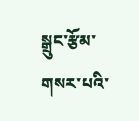སྒྲུང་རྩོམ་གསར་པའི་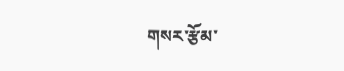གསར་རྩོམ་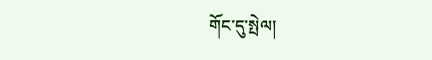གོང་དུ་སྤེལ།